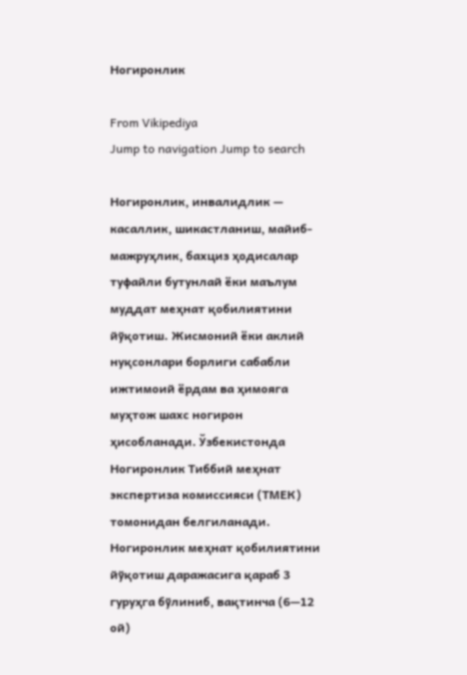Ногиронлик

From Vikipediya
Jump to navigation Jump to search

Ногиронлик, инвалидлик — касаллик, шикастланиш, майиб-мажруҳлик, бахциз ҳодисалар туфайли бутунлай ёки маълум муддат меҳнат қобилиятини йўқотиш. Жисмоний ёки аклий нуқсонлари борлиги сабабли ижтимоий ёрдам ва ҳимояга муҳтож шахс ногирон ҳисобланади. Ўзбекистонда Ногиронлик Тиббий меҳнат экспертиза комиссияси (ТМЕК) томонидан белгиланади. Ногиронлик меҳнат қобилиятини йўқотиш даражасига қараб 3 гуруҳга бўлиниб, вақтинча (6—12 ой)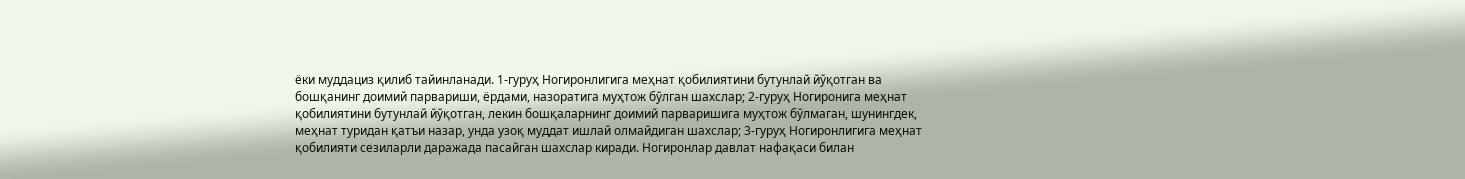ёки муддациз қилиб тайинланади. 1-гуруҳ Ногиронлигига меҳнат қобилиятини бутунлай йўқотган ва бошқанинг доимий парвариши, ёрдами, назоратига муҳтож бўлган шахслар; 2-гуруҳ Ногиронига меҳнат қобилиятини бутунлай йўқотган, лекин бошқаларнинг доимий парваришига муҳтож бўлмаган, шунингдек, меҳнат туридан қатъи назар, унда узоқ муддат ишлай олмайдиган шахслар; 3-гуруҳ Ногиронлигига меҳнат қобилияти сезиларли даражада пасайган шахслар киради. Ногиронлар давлат нафақаси билан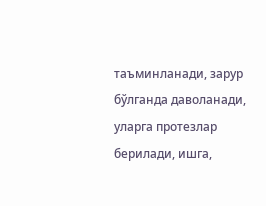таъминланади, зарур бўлганда даволанади, уларга протезлар берилади, ишга,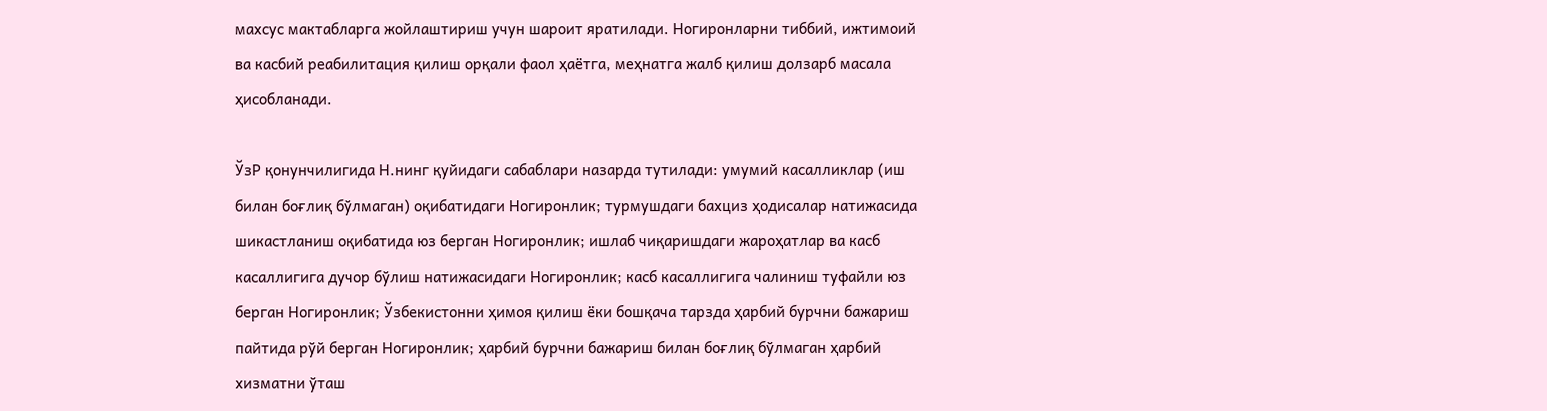махсус мактабларга жойлаштириш учун шароит яратилади. Ногиронларни тиббий, ижтимоий ва касбий реабилитация қилиш орқали фаол ҳаётга, меҳнатга жалб қилиш долзарб масала ҳисобланади.

ЎзР қонунчилигида Н.нинг қуйидаги сабаблари назарда тутилади: умумий касалликлар (иш билан боғлиқ бўлмаган) оқибатидаги Ногиронлик; турмушдаги бахциз ҳодисалар натижасида шикастланиш оқибатида юз берган Ногиронлик; ишлаб чиқаришдаги жароҳатлар ва касб касаллигига дучор бўлиш натижасидаги Ногиронлик; касб касаллигига чалиниш туфайли юз берган Ногиронлик; Ўзбекистонни ҳимоя қилиш ёки бошқача тарзда ҳарбий бурчни бажариш пайтида рўй берган Ногиронлик; ҳарбий бурчни бажариш билан боғлиқ бўлмаган ҳарбий хизматни ўташ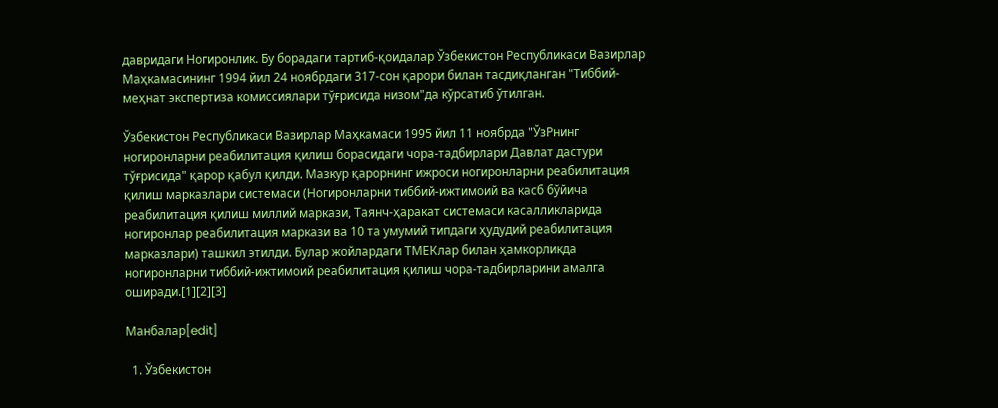давридаги Ногиронлик. Бу борадаги тартиб-қоидалар Ўзбекистон Республикаси Вазирлар Маҳкамасининг 1994 йил 24 ноябрдаги 317-сон қарори билан тасдиқланган "Тиббий-меҳнат экспертиза комиссиялари тўғрисида низом"да кўрсатиб ўтилган.

Ўзбекистон Республикаси Вазирлар Маҳкамаси 1995 йил 11 ноябрда "ЎзРнинг ногиронларни реабилитация қилиш борасидаги чора-тадбирлари Давлат дастури тўғрисида" қарор қабул қилди. Мазкур қарорнинг ижроси ногиронларни реабилитация қилиш марказлари системаси (Ногиронларни тиббий-ижтимоий ва касб бўйича реабилитация қилиш миллий маркази, Таянч-ҳаракат системаси касалликларида ногиронлар реабилитация маркази ва 10 та умумий типдаги ҳудудий реабилитация марказлари) ташкил этилди. Булар жойлардаги ТМЕКлар билан ҳамкорликда ногиронларни тиббий-ижтимоий реабилитация қилиш чора-тадбирларини амалга оширади.[1][2][3]

Манбалар[edit]

  1. Ўзбекистон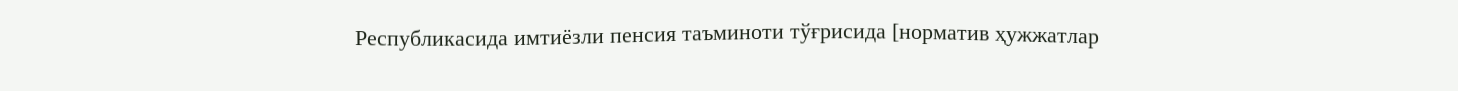Республикасида имтиёзли пенсия таъминоти тўғрисида [норматив ҳужжатлар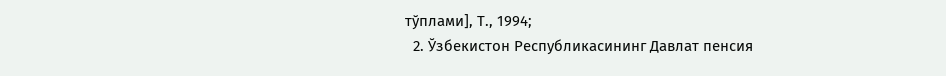тўплами], Т., 1994;
  2. Ўзбекистон Республикасининг Давлат пенсия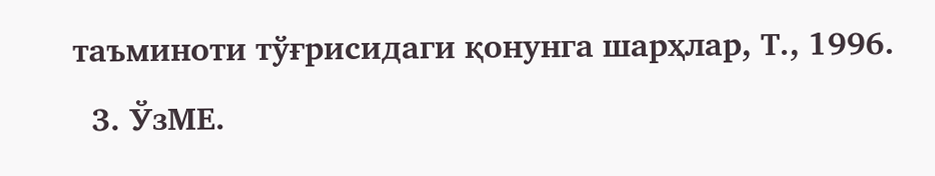таъминоти тўғрисидаги қонунга шарҳлар, Т., 1996.
  3. ЎзМЕ.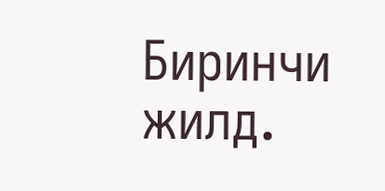Биринчи жилд.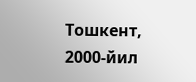Тошкент, 2000-йил